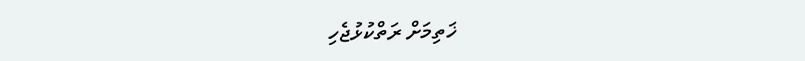ޚަތިމަށް ރަތްކުޅުޖެހި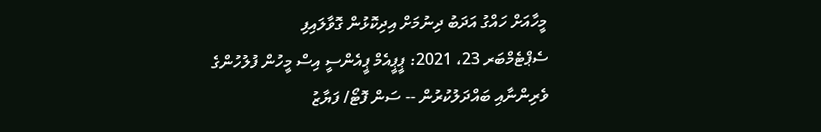މީހާއަށް ހައްގު އަދަބު ދިނުމަށް އިދިކޮޅުން ގޮވާލައިފި
ސެޕްޓެމްބަރ 23، 2021: ޕީޕީއެމް ޕީއެންސީ އިސް މީހުން ފުލުހުންގެ ވެރިންނާއި ބައްދަލުކުރުން -- ސަން ފޮޓޯ/ ފަޔާޒު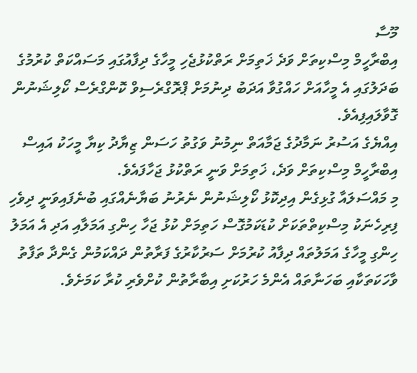މޫސާ
އިބްރާހީމް މިސްކިތަށް ވަދެ ޚަތިމަށް ރަތްކުޅުޖެހި މީހާގެ ދިފާއުގައި މަސައްކަތް ކުރުމުގެ ބަދަލުގައި އެ މީހާއަށް ހައްގުވާ އަދަބު ދިނުމަށް ޕްރޮގްރެސިވް ކޮންގްރެސް ކޯލިޝަނުން ގޮވާލައިފިއެވެ.
އިއްޔެގެ އަސުރު ނަމާދުގެ ޖަމާއަތް ނިމުނު ވަގުތު ހަސަން ޒިޔާދު ކިޔާ މީހަކު އައިސް އިބްރާހީމް މިސްކިތަށް ވަދެ، ޚަތިމަށް ވަނީ ރަތްކުޅު ޖަހާފައެވެ.
މި މައްސަލައާ ގުޅިގެން އިދިކޮޅު ކޯލިޝަނުން ނެރުނު ބަޔާނެއްގައި ބުނެފައިވަނީ ދިވެހި ފިރިހެނަކު މިސްކިތްތަކަށް ކުޑަކަމުގޮސް ހަތިމަށް ކުޅު ޖަހާ ހިންގި އަމަލާއި އަދި އެ އަމަލު ހިންގި މީހާގެ އަމަލުތައް ދިފާއު ކުރުމަށް ސަރުކާރުގެ ފަރާތުން ދައްކަމުން ގެންދާ ތަފާތު ވާހަކަތަކާއި ބަހަނާތައް އެންމެ ހަރުކަށި އިބާރާތުން ކުށްވެރި ކުރާ ކަމަށެވެ.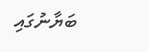ބަޔާނުގައި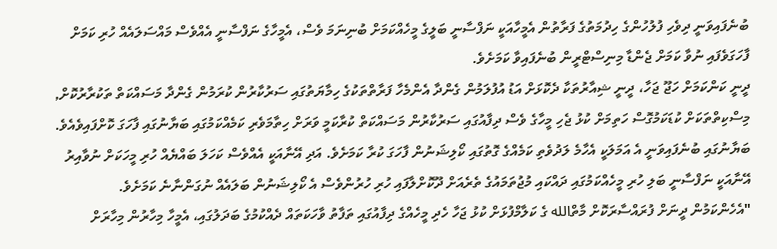ބުނެފައިވަނީ ދިވެހި ފުލުހުންގެ ހިދުމަތުގެ ފަރާތުން އެމީހާއަކީ ނަފްސާނީ ބަލީގެ މީހެއްކަމަށް ބުނިނަމަ ވެސް، އެމީހާގެ ނަފްސާނީ އެއްވެސް މައްސަލައެއް ހުރި ކަމަށް ފާހަގަވެފައި ނުވާ ކަމަށް ޖެންޑާ މިނިސްޓްރީން ބުނެފައިވާ ކަމަށެވެ.
ދީނީ ކަންކަމަށް ހަޖޫ ޖަހާ، ދީނީ ޝިއާރުތަކާ ދެކޮޅަށް އަޑު އުފުލަމުން ގެންދާ އެންމެހާ ފަރާތްތަކުގެ ހިމާޔަތުގައި ސަރުކާރުން ކުރަމުން ގެންދާ މަސައްކަތް ތަކުރާރުކޮށް, މިސްކިތްތަކަށް ކުޑަކަމުގޮސް ހަތިމަށް ކުޅު ޖެހި މީހާގެ ވެސް ދިފާއުގައި ސަރުކާރުން މަސައްކަތް ކުރާކަމީ ވަރަށް ހިތާމަވެރި ކަމެއްކަމުގައި ބަޔާނުގައި ފާހަގަ ކޮށްފައިވެއެވެ.
ބަޔާނުގައި ބުނެފައިވަނީ އެ އަމަލަކީ އެހާމެ ލަދުވެތި ކަމެއްގެ ގޮތުގައި ކޯލިޝަނުން ފާހަގަ ކުރާ ކަމަށެވެ. އަދި އޭނާއަކީ އެއްވެސް ކަހަލަ ބައްޔެއް ހުރި މީހަކަށް ނުވާއިރު އޭނާއަކީ ނަފްސާނީ ބަލި ހުރި މީހެއްކަމުގައި ދައްކައި މުޖުތަމައުގެ ތެރެއަށް ދޫކޮށްލާފައި ހުރި ހުރުންވެސް އެ ކޯލިޝަނުން ބަލައެއް ނުގަންނާނެ ކަމަށެވެ.
"އެހެންކަމުން ދީނަށް ފުރައްސާރަކޮށް މާތްالله ގެ ކަލާމްފުޅަށް ކުޅު ޖަހާ ހެދި މީހެއްގެ ދިފާއުގައި ތަފާތު ވާހަކަތައް ދެއްކުމުގެ ބަދަލުގައި، އެމީހާ މިހާރުން މިހާރަށް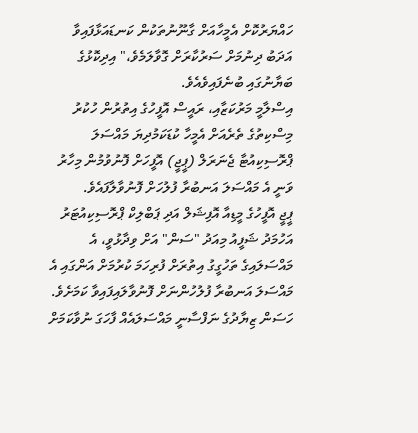ހައްޔަރުކޮށް އެމީހާއަށް ގާނޫނުތަކުން ކަނޑައަޅާފައިވާ އަދަބު ދިނުމަށް ސަރުކާރަށް ގޮވާލަމެވެ،" އިދިކޮޅުގެ ބަޔާނުގައި ބުނެފައިވެއެވެ.
އިސްލާމީ މަރުކަޒާއި، ރައީސް އޮފީހުގެ އިތުރުން ހުކުރު މިސްކިތުގެ ތެރެއަށް އެމީހާ ކުޑަކަމުދިޔަ މައްސަލަ ޕްރޮސިކިއުޓާ ޖެނަރަލް (ޕީޖީ) އޮފީހަށް ފޮނުވުމުން މިހާރު ވަނީ އެ މައްސަލަ އަނބުރާ ފުލުހަށް ފޮނުވާލާފައެވެ.
ޕީޖީ އޮފީހުގެ މީޑިއާ އޮފިޝަލް އަދި ޕަބްލިކް ޕްރޮސިކިއުޓަރު އަހުމަދު ޝަފީއު މިއަދު "ސަން" އަށް ވިދާޅުވީ، އެ މައްސަލައިގެ ތަހުގީގު އިތުރަށް ފުރިހަމަ ކުރުމަށް އަންގައި އެ މައްސަލަ އަނބުރާ ފުލުހުންނަށް ފޮނުވާލައިފައިވާ ކަމަށެވެ.
ހަސަން ޒިޔާދުގެ ނަފްސާނީ މައްސަލައެއް ފާހަގަ ނުވާކަމަށް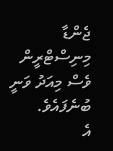ޖެންޑާ މިނިސްޓްރީން ވެސް މިއަދު ވަނީ ބުނެފައެވެ.
އެ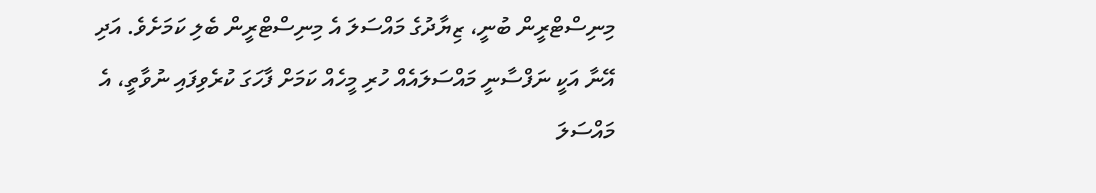މިނިސްޓްރީން ބުނީ، ޒިޔާދުގެ މައްސަލަ އެ މިނިސްޓްރީން ބެލި ކަމަށެވެ. އަދި އޭނާ އަކީ ނަފްސާނީ މައްސަލައެއް ހުރި މީހެއް ކަމަށް ފާހަގަ ކުރެވިފައި ނުވާތީ، އެ މައްސަލަ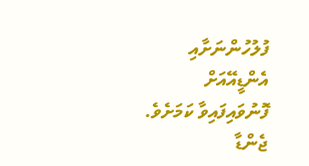ފުލުހުންނަށާއި އެންޑީއޭއަށް ފޮނުވައިފައިވާ ކަމަށެވެ.
ޖެންޑާ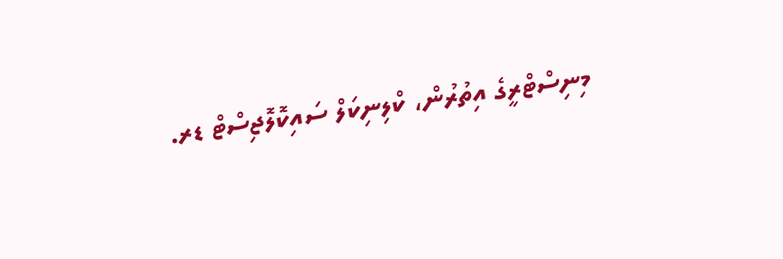މިނިސްޓްރީގެ އިތުރުން، ކްލިނިކަލް ސައިކޮލޮޖިސްޓް ޑރ.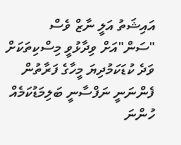އައިޝަތު އަލީ ނާޒް ވެސް "ސަން"އަށް ވިދާޅުވީ މިސްކިތަކަށް ވަދެ ކުޑަކަމުދިޔަ މީހާގެ ފަރާތުން ފެންނަނީ ނަފްސާނީ ބަލިމަޑުކަމެއް ހުންނަ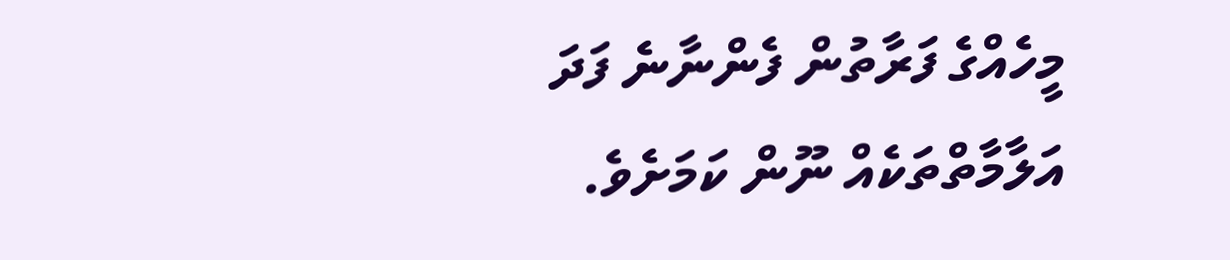މީހެއްގެ ފަރާތުން ފެންނާނެ ފަދަ އަލާމާތްތަކެއް ނޫން ކަމަށެވެ.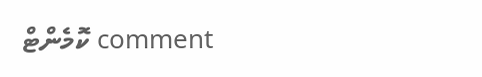comment ކޮމެންޓް